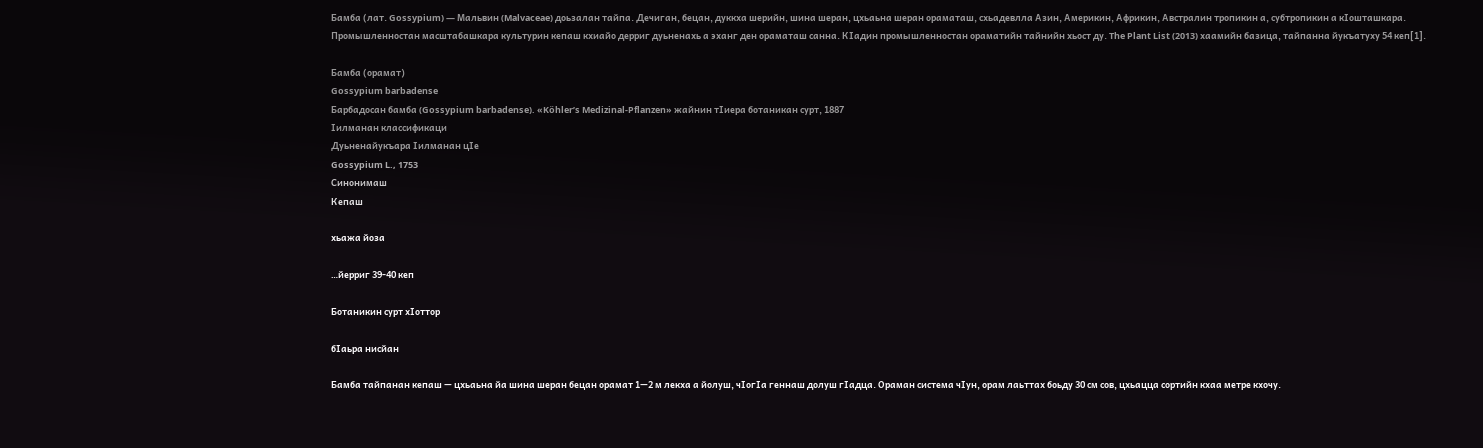Бамба (лат. Gossypium) — Мальвин (Malvaceae) доьзалан тайпа. Дечиган, бецан, дуккха шерийн, шина шеран, цхьаьна шеран ораматаш, схьадевлла Азин, Америкин, Африкин, Австралин тропикин а, субтропикин а кӀошташкара. Промышленностан масштабашкара культурин кепаш кхиайо дерриг дуьненахь а эханг ден ораматаш санна. КӀадин промышленностан ораматийн тайнийн хьост ду. The Plant List (2013) хаамийн базица, тайпанна йукъатуху 54 кеп[1].

Бамба (орамат)
Gossypium barbadense
Барбадосан бамба (Gossypium barbadense). «Köhler’s Medizinal-Pflanzen» жайнин тӀиера ботаникан сурт, 1887
Ӏилманан классификаци
Дуьненайукъара Ӏилманан цӀе
Gossypium L., 1753
Синонимаш
Кепаш

хьажа йоза

…йерриг 39-40 кеп

Ботаникин сурт хӀоттор

бӀаьра нисйан

Бамба тайпанан кепаш — цхьаьна йа шина шеран бецан орамат 1—2 м лекха а йолуш, чӀогӀа геннаш долуш гӀадца. Ораман система чӀун, орам лаьттах боьду 30 см сов, цхьацца сортийн кхаа метре кхочу.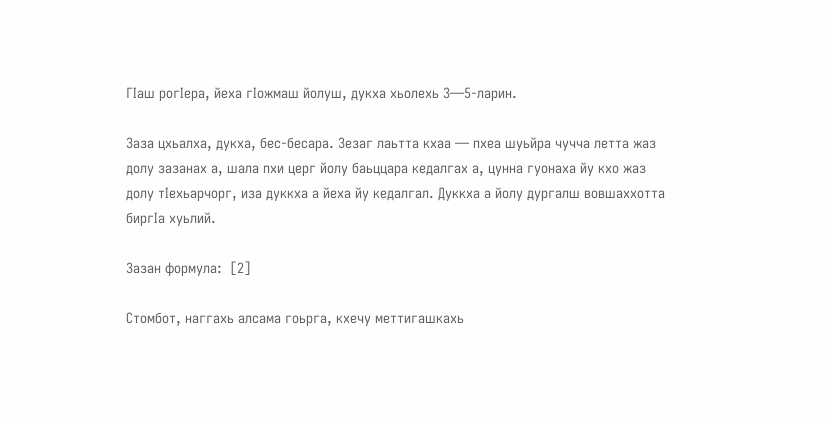ГӀаш рогӀера, йеха гӀожмаш йолуш, дукха хьолехь 3—5-ларин.

Заза цхьалха, дукха, бес-бесара. Зезаг лаьтта кхаа — пхеа шуьйра чучча летта жаз долу зазанах а, шала пхи церг йолу баьццара кедалгах а, цунна гуонаха йу кхо жаз долу тӀехьарчорг, иза дуккха а йеха йу кедалгал. Дуккха а йолу дургалш вовшаххотта биргӀа хуьлий.

Зазан формула:  [2]

Стомбот, наггахь алсама гоьрга, кхечу меттигашкахь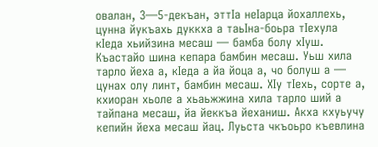овалан, 3—5-декъан, эттӀа неӀарца йохаллехь, цунна йукъахь дуккха а таьӀна-боьра тӀехула кӀеда хьийзина месаш — бамба болу хӀуш. Къастайо шина кепара бамбин месаш. Уьш хила тарло йеха а, кӀеда а йа йоца а, чо болуш а — цунах олу линт, бамбин месаш. ХӀу тӀехь, сорте а, кхиоран хьоле а хьаьжжина хила тарло ший а тайпана месаш, йа йеккъа йеханиш. Акха кхуьучу кепийн йеха месаш йац. Луьста чкъоьро къевлина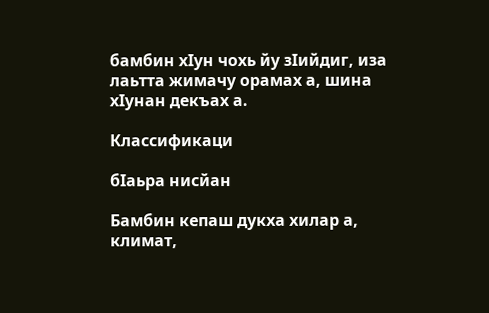бамбин хӀун чохь йу зӀийдиг, иза лаьтта жимачу орамах а, шина хӀунан декъах а.

Классификаци

бӀаьра нисйан

Бамбин кепаш дукха хилар а, климат,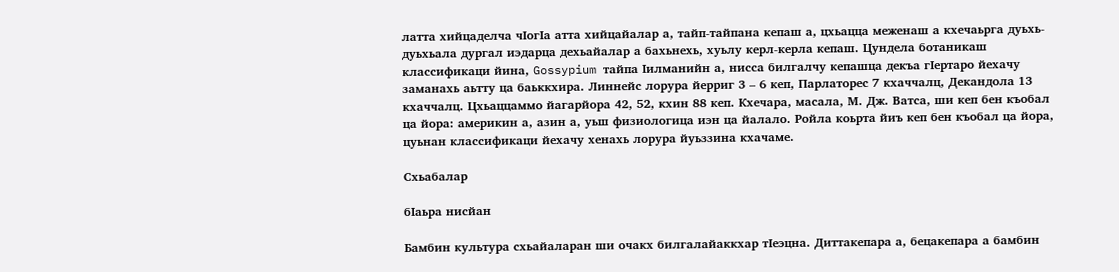латта хийцаделча чӀогӀа атта хийцайалар а, тайп-тайпана кепаш а, цхьацца меженаш а кхечаьрга дуьхь-дуьхьала дургал иэдарца дехьайалар а бахьнехь, хуьлу керл-керла кепаш. Цундела ботаникаш классификаци йина, Gossypium тайпа Ӏилманийн а, нисса билгалчу кепашца декъа гӀертаро йехачу заманахь аьтту ца баьккхира. Линнейс лорура йерриг 3 – 6 кеп, Парлаторес 7 кхаччалц, Декандола 13 кхаччалц. Цхьаццаммо йагарйора 42, 52, кхин 88 кеп. Кхечара, масала, М. Дж. Ватса, ши кеп бен къобал ца йора: америкин а, азин а, уьш физиологица иэн ца йалало. Ройла коьрта йиъ кеп бен къобал ца йора, цуьнан классификаци йехачу хенахь лорура йуьззина кхачаме.

Схьабалар

бӀаьра нисйан

Бамбин культура схьайаларан ши очакх билгалайаккхар тӀеэцна. Диттакепара а, бецакепара а бамбин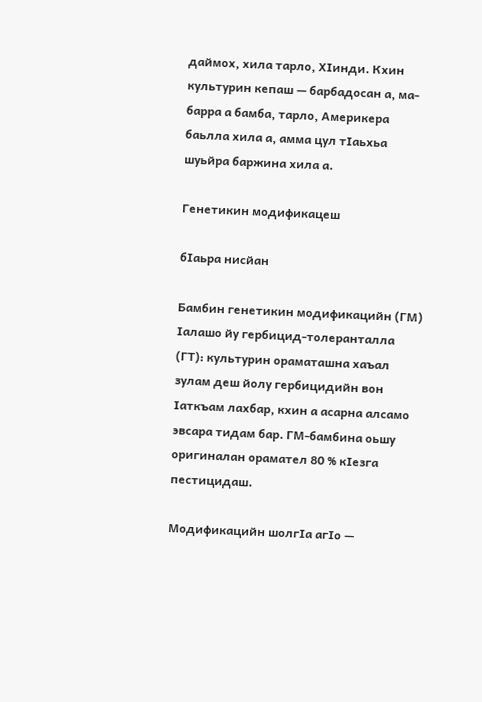даймох, хила тарло, ХӀинди. Кхин культурин кепаш — барбадосан а, ма-барра а бамба, тарло, Америкера баьлла хила а, амма цул тӀаьхьа шуьйра баржина хила а.

Генетикин модификацеш

бӀаьра нисйан

Бамбин генетикин модификацийн (ГМ) Ӏалашо йу гербицид-толеранталла (ГТ): культурин ораматашна хаъал зулам деш йолу гербицидийн вон Ӏаткъам лахбар, кхин а асарна алсамо эвсара тидам бар. ГМ-бамбина оьшу оригиналан орамател 80 % кӀезга пестицидаш.

Модификацийн шолгӀа агӀо —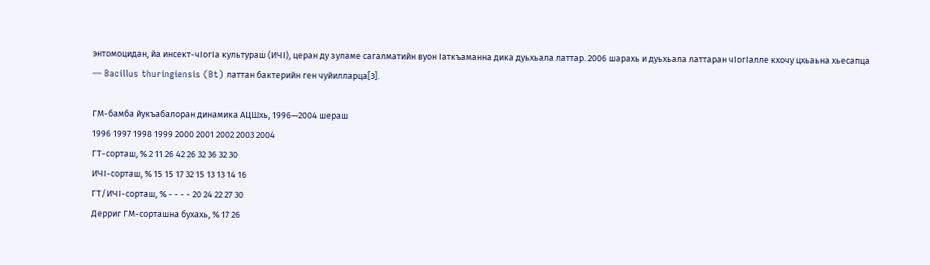энтомоцидан, йа инсект-чӀогӀа культураш (ИЧӀ), церан ду зуламе сагалматийн вуон Ӏаткъаманна дика дуьхьала латтар. 2006 шарахь и дуьхьала латтаран чӀогӀалле кхочу цхьаьна хьесапца — Bacillus thuringiensis (Bt) латтан бактерийн ген чуйилларца[3].

ГМ-бамба йукъабалоран динамика АЦШхь, 1996—2004 шераш
1996 1997 1998 1999 2000 2001 2002 2003 2004
ГТ-сорташ, % 2 11 26 42 26 32 36 32 30
ИЧӀ-сорташ, % 15 15 17 32 15 13 13 14 16
ГТ/ИЧӀ-сорташ, % - - - - 20 24 22 27 30
Дерриг ГМ-сорташна бухахь, % 17 26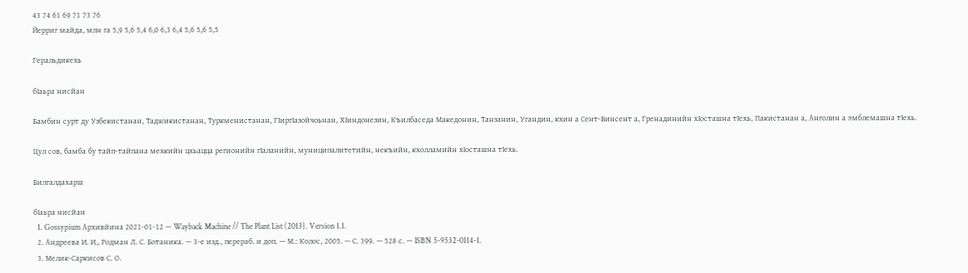43 74 61 69 71 73 76
Йерриг майда, млн га 5,9 5,6 5,4 6,0 6,3 6,4 5,6 5,6 5,5

Геральдикехь

бӀаьра нисйан

Бамбин сурт ду Узбекистанан, Таджикистанан, Туркменистанан, ГӀиргӀазойчоьнан, ХӀиндонезин, Къилбаседа Македонин, Танзанин, Угандин, кхин а Сент-Винсент а, Гренадинийн хӀосташна тӀехь, Пакистанан а, Анголин а эмблемашна тӀехь.

Цул сов, бамба бу тайп-тайпана мехкийн цхьацца регионийн гӀаланийн, муниципалитетийн, некъийн, кхолламийн хӀосташна тӀехь.

Билгалдахарш

бӀаьра нисйан
  1. Gossypium Архивйина 2021-01-12 — Wayback Machine // The Plant List (2013). Version 1.1.
  2. Андреева И. И., Родман Л. С. Ботаника. — 3-е изд., перераб. и доп. — М.: Колос, 2005. — С. 399. — 528 с. — ISBN 5-9532-0114-1.
  3. Мелик-Саркисов С. О.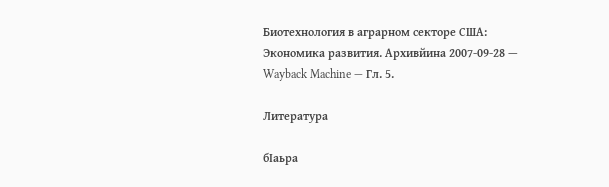Биотехнология в аграрном секторе США: Экономика развития. Архивйина 2007-09-28 — Wayback Machine — Гл. 5.

Литература

бӀаьра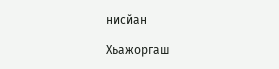нисйан

Хьажоргаш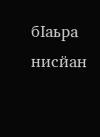бӀаьра нисйан